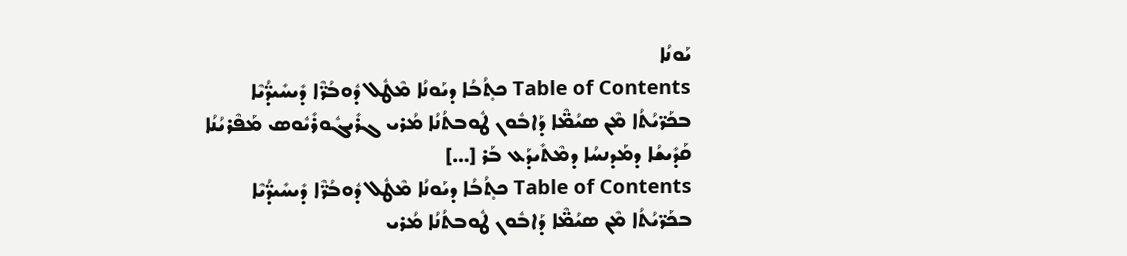ܝܰܘܢܳܐ
Table of Contents ܟܬ̥ܳܒܳܐ ܕܝܰܘܢܳܐ ܡܶܛܽܠ ܕܽܘܒܳܪ̈ܶܐ ܕܺܝܚܺܝܕ̈ܳܝܶܐ ܒܟܰܪ̈ܝܳܬܳܐ ܡܶܢ ܣܝܳܡ̈ܶܐ ܕܰܐܒܽܘܢ ܛܽܘܒܬܳܢܳܐ ܡܳܪܝ ܓܪܺܝܓܽܘܪܺܝܽܘܣ ܡܰܦܶܪܝܳܢܳܐ ܩܰܕܺܝܫܳܐ ܕܡܰܕܢܚܳܐ ܕܡܶܬܺܝܕܰܥ ܒܰܪ […]
Table of Contents ܟܬ̥ܳܒܳܐ ܕܝܰܘܢܳܐ ܡܶܛܽܠ ܕܽܘܒܳܪ̈ܶܐ ܕܺܝܚܺܝܕ̈ܳܝܶܐ ܒܟܰܪ̈ܝܳܬܳܐ ܡܶܢ ܣܝܳܡ̈ܶܐ ܕܰܐܒܽܘܢ ܛܽܘܒܬܳܢܳܐ ܡܳܪܝ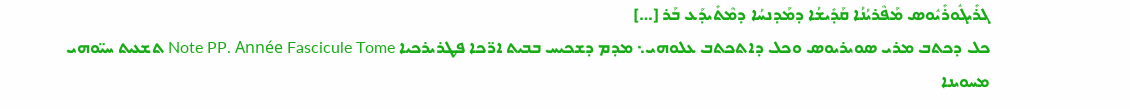ܓܪܺܝܓܽܘܪܺܝܽܘܣ ܡܰܦܶܪܝܳܢܳܐ ܩܰܕܺܝܫܳܐ ܕܡܰܕܢܚܳܐ ܕܡܶܬܺܝܕܰܥ ܒܰܪ […]
ܟܠ ܕܟܬܒ ܡܪܝ ܣܘܝܪܝܘܣ ܘܟܠ ܕܐܬܟܬܒ ܥܠܘܗܝ܆ ܡܕܡ ܕܫܟܝܚ ܒܒܝܬ ܐܖ̈ܟܐ ܦܛܪܝܪܟܝܐ Note PP. Année Fascicule Tome ܬܫܥܝܬ ܚܝ̈ܘܗܝ
ܡܚܘܝܢܐ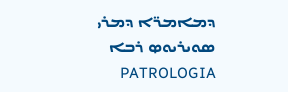ܕܡܐܡܪ̈ܐ ܕܡܪܝ ܣܘܝܪܝܘܤ ܪܒܐ PATROLOGIA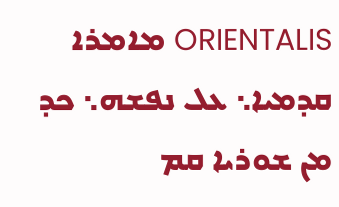ORIENTALIS ܡܐܡܪܐ ܩܕܡܝܐ܆ ܥܠ ܢܦܫܗ܆ ܟܕ ܡܢ ܫܘܪܝܐ ܩܡ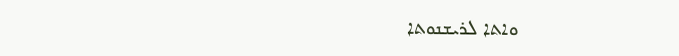ܘܐܬܐ ܠܪܝܫܢܘܬܐ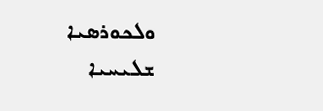ܘܠܟܘܪܣܝܐ ܫܠܝܚܝܐ